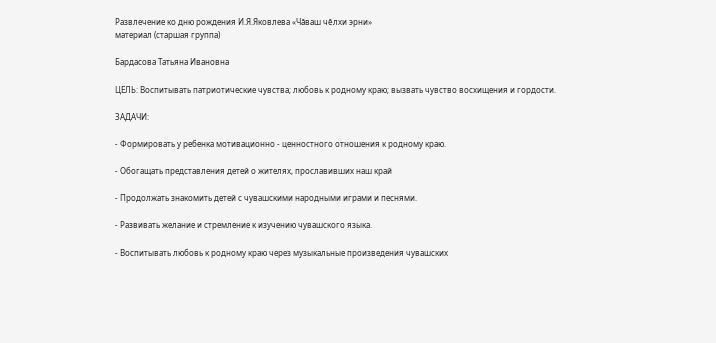Развлечение ко дню рождения И.Я.Яковлева «Чăваш чĕлхи эрни»
материал (старшая группа)

Бардасова Татьяна Ивановна

ЦЕЛЬ: Воспитывать патриотические чувства; любовь к родному краю; вызвать чувство восхищения и гордости.

ЗАДАЧИ:

- Формировать у ребенка мотивационно - ценностного отношения к родному краю.

- Обогащать представления детей о жителях, прославивших наш край

- Продолжать знакомить детей с чувашскими народными играми и песнями.

- Развивать желание и стремление к изучению чувашского языка.

- Воспитывать любовь к родному краю через музыкальные произведения чувашских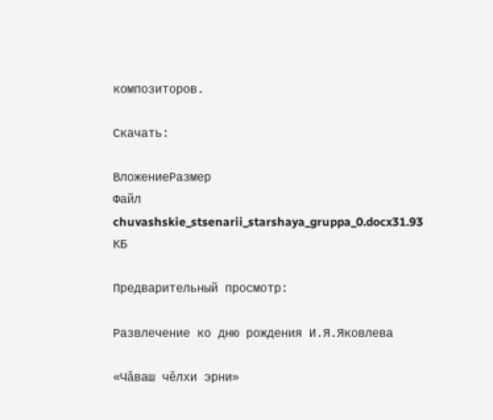композиторов.

Скачать:

ВложениеРазмер
Файл chuvashskie_stsenarii_starshaya_gruppa_0.docx31.93 КБ

Предварительный просмотр:

Развлечение ко дню рождения И.Я.Яковлева

«Чăваш чĕлхи эрни»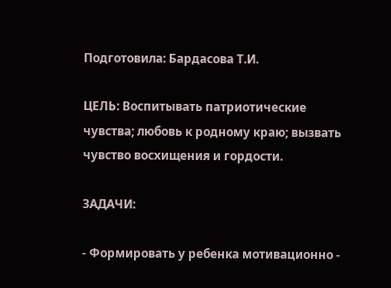Подготовила: Бардасова Т.И.

ЦЕЛЬ: Воспитывать патриотические чувства; любовь к родному краю; вызвать чувство восхищения и гордости.

ЗАДАЧИ:

- Формировать у ребенка мотивационно -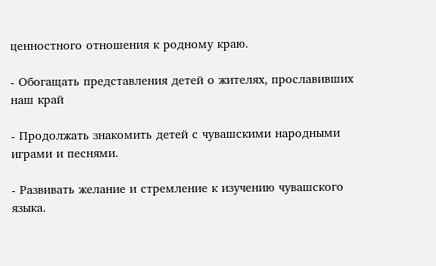ценностного отношения к родному краю.

- Обогащать представления детей о жителях, прославивших наш край

- Продолжать знакомить детей с чувашскими народными играми и песнями.

- Развивать желание и стремление к изучению чувашского языка.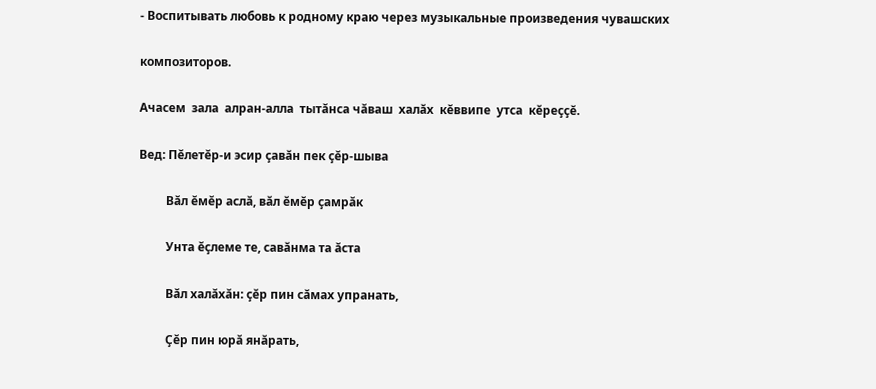- Воспитывать любовь к родному краю через музыкальные произведения чувашских

композиторов.

Ачасем  зала  алран-алла  тытăнса чăваш  халăх  кĕввипе  утса  кĕреҫҫĕ.

Вед: Пĕлетĕр-и эсир ҫавăн пек ҫĕр-шыва

         Вăл ĕмĕр аслă, вăл ĕмĕр ҫамрăк

         Унта ĕҫлеме те, савăнма та ăста

         Вăл халăхăн: ҫĕр пин сăмах упранать,

         Ҫĕр пин юрă янăрать,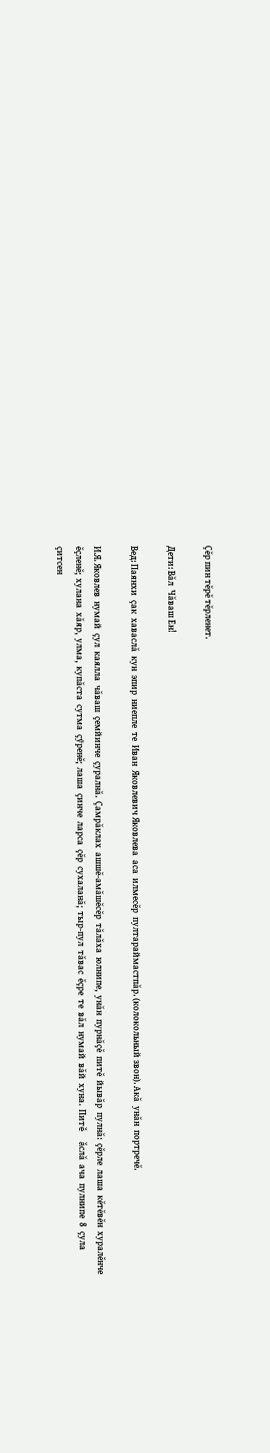Ҫĕр пин тĕрĕ тĕрленет.

Дети: Вăл  Чăваш Ен!

Вед: Паянхи  ҫак  хаваслă  кун  эпир  ниепле  те  Иван  Яковлевич Яковлева  аса  илмесĕр  пултараймастпăр. (колокольный звон). Акă  унăн  портречĕ.

И.Я. Яковлев  нумай  ҫул  каялла  чăваш  ҫемйинче  ҫуралнă.  Ҫамрăклах  ашшĕ-амăшĕсĕр  тăлăха  юлнипе,  унăн  пурнăҫĕ  питĕ  йывăр  пулнă:  ҫĕрле  лаша  кĕтĕвĕн  хуралĕнче  ĕҫленĕ;  хулана  хăяр,  улма,  купăста  сутма  ҫӳренĕ;  лаша  ҫинче  ларса  ҫĕр  сухаланă;  тыр-пул  тăвас  ĕҫре  те  вăл  нумай  вăй  хуна.  Питĕ  ăслă  ача  пулнипе  8  ҫула  ҫитсен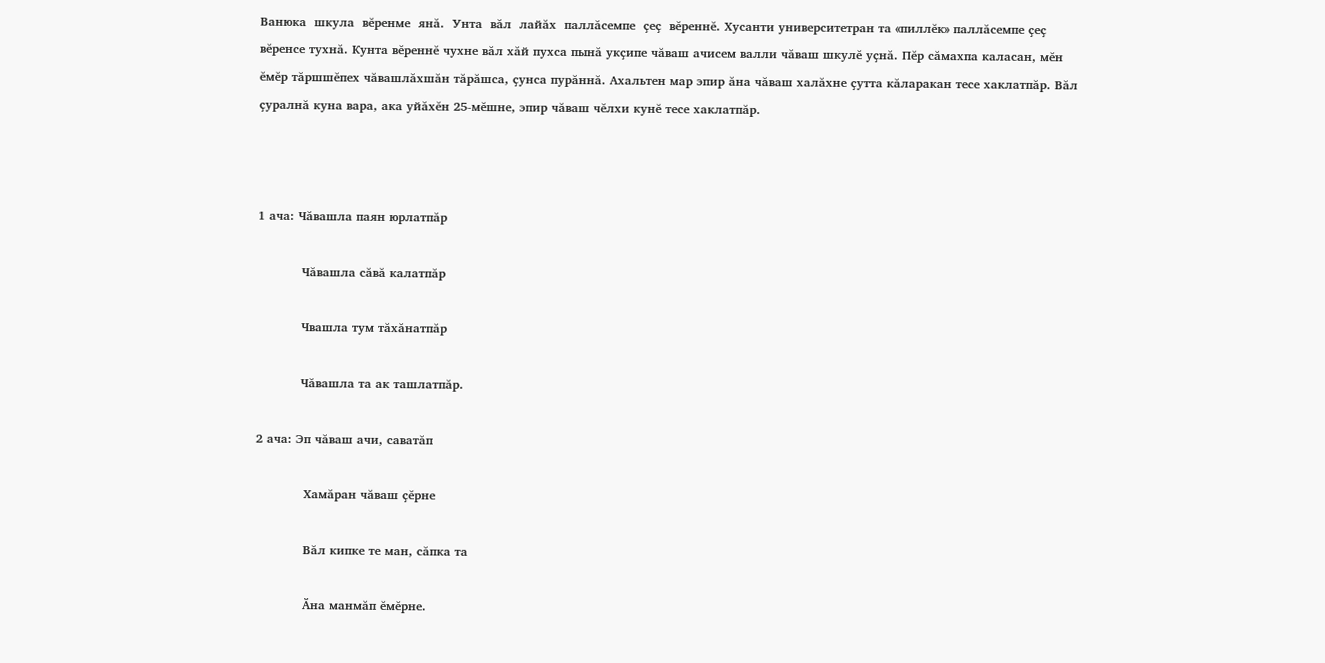Ванюка  шкула  вĕренме  янă.  Унта  вăл  лайăх  паллăсемпе  ҫеҫ  вĕреннĕ. Хусанти университетран та «пиллĕк» паллăсемпе ҫеҫ вĕренсе тухнă. Кунта вĕреннĕ чухне вăл хăй пухса пынă укҫипе чăваш ачисем валли чăваш шкулĕ уҫнă. Пĕр сăмахпа каласан, мĕн ĕмĕр тăршшĕпех чăвашлăхшăн тăрăшса, ҫунса пурăннă. Ахальтен мар эпир ăна чăваш халăхне ҫутта кăларакан тесе хаклатпăр. Вăл ҫуралнă куна вара, ака уйăхĕн 25-мĕшне, эпир чăваш чĕлхи кунĕ тесе хаклатпăр.



1 ача: Чăвашла паян юрлатпăр

           Чăвашла сăвă калатпăр

           Чвашла тум тăхăнатпăр

           Чăвашла та ак ташлатпăр.

2 ача: Эп чăваш ачи, саватăп

            Хамăран чăваш ҫĕрне

            Вăл кипке те ман, сăпка та

            Ӑна манмăп ĕмĕрне.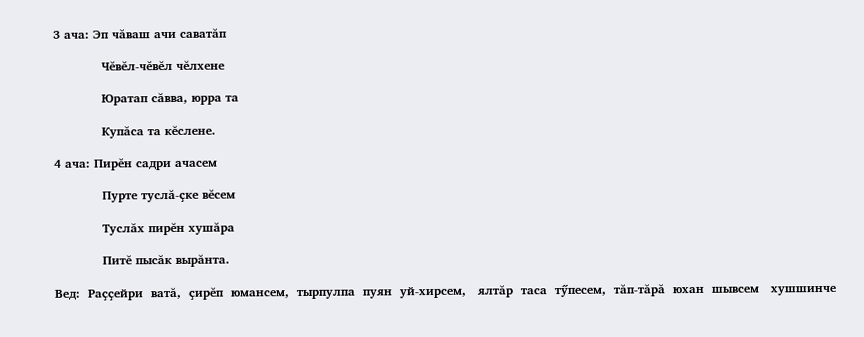3 ача: Эп чăваш ачи саватăп

            Чĕвĕл-чĕвĕл чĕлхене

            Юратап сăвва, юрра та

            Купăса та кĕслене.

4 ача: Пирĕн садри ачасем

            Пурте туслă-ҫке вĕсем

            Туслăх пирĕн хушăра

            Питĕ пысăк вырăнта.

Вед:  Раҫҫейри  ватă,  ҫирĕп  юмансем,  тырпулпа  пуян  уй-хирсем,   ялтăр  таса  тӳпесем,  тăп-тăрă  юхан  шывсем   хушшинче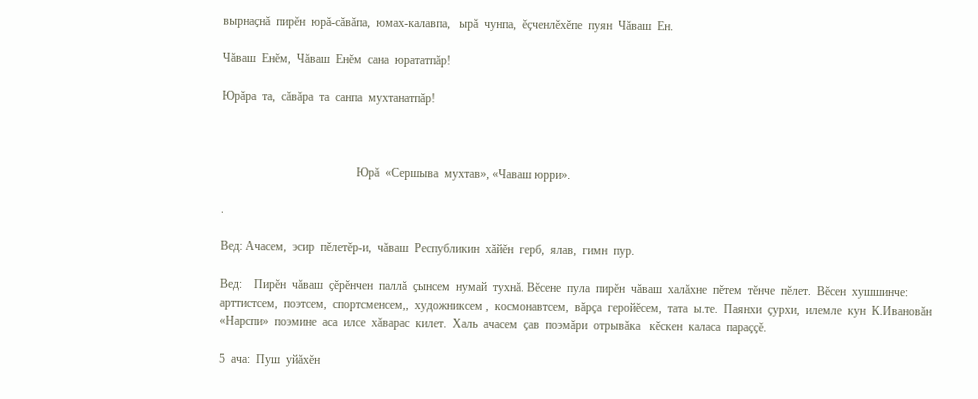вырнаҫнă  пирĕн  юрă-сăвăпа,  юмах-калавпа,   ырă  чунпа,  ĕҫченлĕхĕпе  пуян  Чăваш  Ен.

Чăваш  Енĕм,  Чăваш  Енĕм  сана  юрататпăр!

Юрăра  та,  сăвăра  та  санпа  мухтанатпăр!



                                             Юрă  «Сершыва  мухтав», «Чаваш юрри».

.

Вед: Ачасем,  эсир  пĕлетĕр-и,  чăваш  Республикин  хăйĕн  герб,  ялав,  гимн  пур.

Вед:    Пирĕн  чăваш  ҫĕрĕнчен  паллă  ҫынсем  нумай  тухнă. Вĕсене  пула  пирĕн  чăваш  халăхне  пĕтем  тĕнче  пĕлет.  Вĕсен  хушшинче:  арттистсем,  поэтсем,  спортсменсем,,  художниксем ,  космонавтсем,  вăрҫа  геройĕсем,  тата  ы.те.  Паянхи  ҫурхи,  илемле  кун  К.Ивановăн  «Нарспи»  поэмине  аса  илсе  хăварас  килет.  Халь  ачасем  ҫав  поэмăри  отрывăка   кĕскен  каласа  параҫҫĕ.

5  ача:  Пуш  уйăхĕн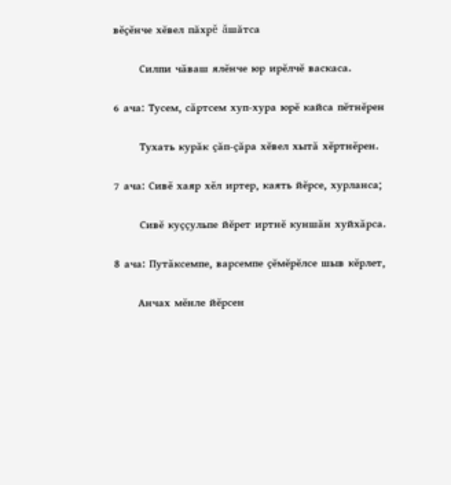вĕҫĕнче  хĕвел  пăхрĕ  ăшăтса

             Силпи  чăваш  ялĕнче  юр  ирĕлчĕ  васкаса.

6  ача:  Тусем,  сăртсем  хуп-хура  юрĕ  кайса  пĕтнĕрен

             Тухать  курăк  ҫăп-ҫăра  хĕвел  хытă  хĕртнĕрен.

7  ача:  Сивĕ  хаяр  хĕл  иртер,  каять  йĕрсе,  хурланса;

             Сивĕ  куҫҫульпе  йĕрет  иртнĕ  куншăн  хуйхăрса.

8  ача:  Путăксемпе,  варсемпе  ҫĕмĕрĕлсе  шыв  кĕрлет,

            Анчах  мĕнле  йĕрсен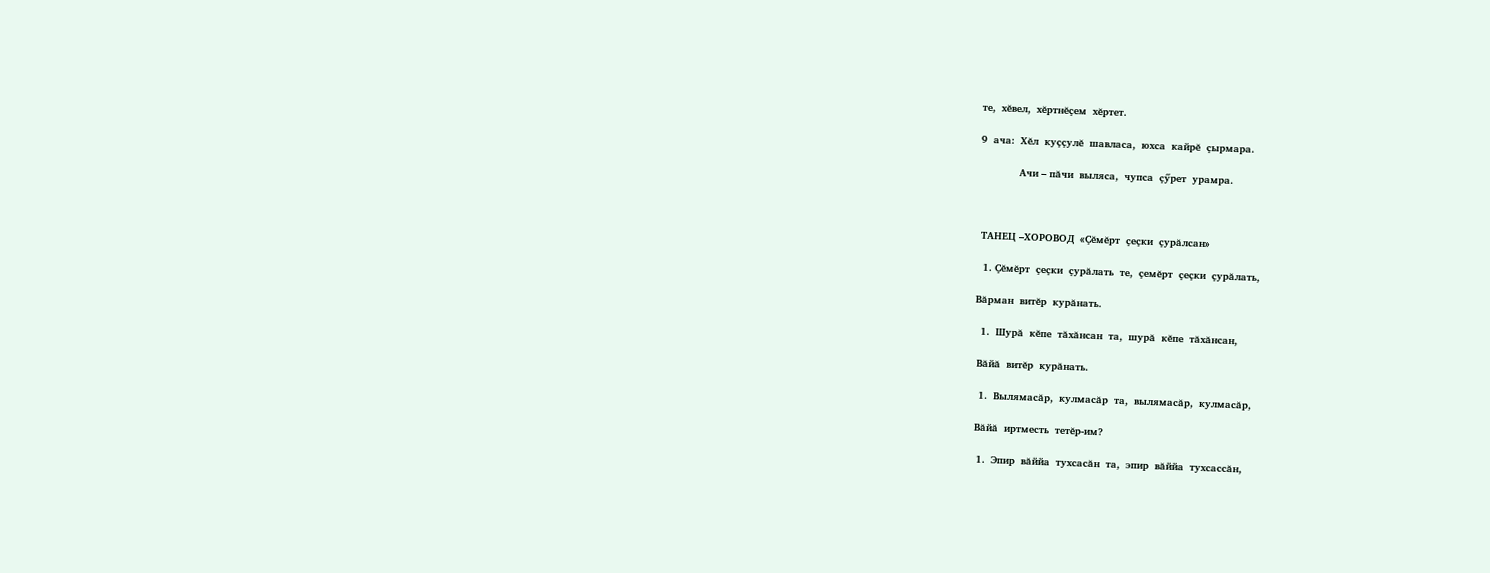те,  хĕвел,  хĕртнĕҫем  хĕртет.

9  ача:  Хĕл  куҫҫулĕ  шавласа,  юхса  кайрĕ  ҫырмара.

             Ачи – пăчи  выляса,  чупса  ҫӳрет  урамра.



 ТАНЕЦ –ХОРОВОД  «Ҫĕмĕрт  ҫеҫки  ҫурăлсан»

  1. Ҫĕмĕрт  ҫеҫки  ҫурăлать  те,  ҫемĕрт  ҫеҫки  ҫурăлать,

Вăрман  витĕр  курăнать.

  1.  Шурă  кĕпе  тăхăнсан  та,  шурă  кĕпе  тăхăнсан,

 Вăйă  витĕр  курăнать.

  1.  Вылямасăр,  кулмасăр  та,  вылямасăр,  кулмасăр,

 Вăйă  иртместь  тетĕр-им?

  1.  Эпир  вăййа  тухсасăн  та,  эпир  вăййа  тухсассăн,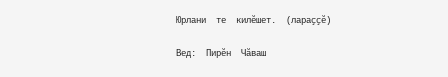Юрлани  те  килĕшет.  (лараҫҫĕ)

Вед:  Пирĕн  Чăваш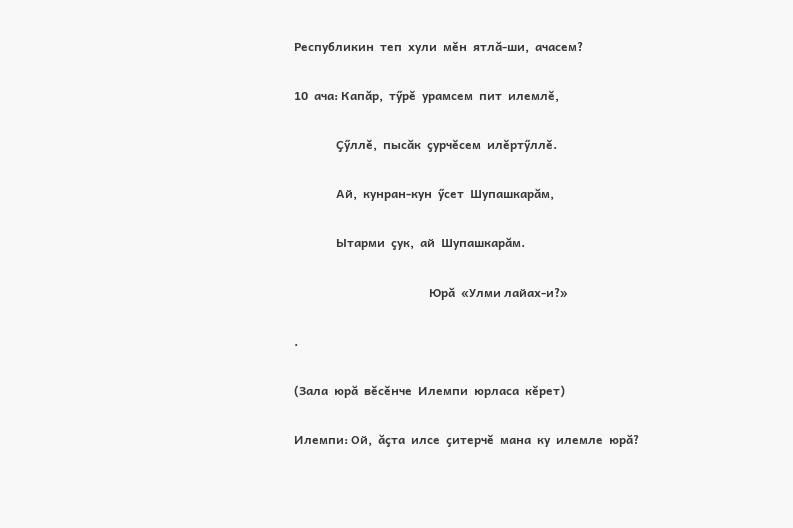Республикин  теп  хули  мĕн  ятлă-ши,  ачасем?

10  ача: Капăр,  тӳрĕ  урамсем  пит  илемлĕ,

              Ҫӳллĕ,  пысăк  ҫурчĕсем  илĕртӳллĕ.

              Ай,  кунран-кун  ӳсет  Шупашкарăм,

              Ытарми  ҫук,  ай  Шупашкарăм.

                                             Юрă  «Улми лайах-и?»

.

(Зала  юрă  вĕсĕнче  Илемпи  юрласа  кĕрет)

Илемпи: Ой,  ăҫта  илсе  ҫитерчĕ  мана  ку  илемле  юрă?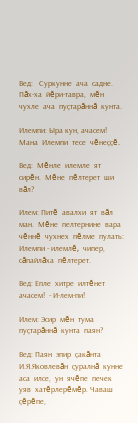Вед:   Суркунне  ача  садне.  Пăх-ха  йĕри-тавра,  мĕн  чухле  ача  пуҫтарăннă  кунта.

Илемпи: Ыра кун, ачасем! Мана  Илемпи  тесе  чĕнеҫҫĕ.

Вед:  Мĕнле  илемле  ят  сирĕн.  Мĕне  пĕлтерет  ши  вăл?

Илем: Питĕ  авалхи  ят  вăл  ман.  Мĕне  пелтернине  вара  чĕннĕ  чухнех  пĕлме  пулать:  Илемпи - илемлĕ,  чипер,  сăпайлăха  пĕлтерет.

Вед: Епле  хитре  илтĕнет  ачасем!  - И-лем-пи!

Илем: Эсир  мĕн  тума  пуҫтарăннă  кунта  паян?

Вед: Паян  эпир  ҫакăнта  И.Я.Яковлевăн  ҫуралнă  кунне  аса  илсе,  ун  ячĕпе  печек  уяв  хатĕрлерĕмĕр. Чаваш  ҫĕрĕпе,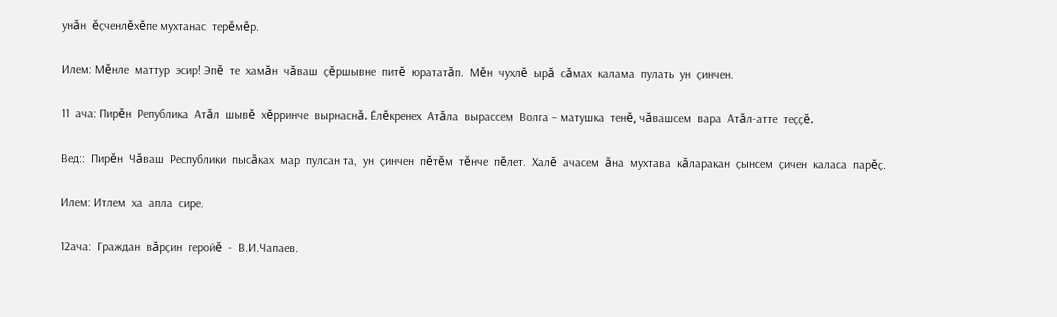унăн  ĕҫченлĕхĕпе мухтанас  терĕмĕр.

Илем: Мĕнле  маттур  эсир! Эпĕ  те  хамăн  чăваш  ҫĕршывне  питĕ  юрататăп.  Мĕн  чухлĕ  ырă  сăмах  калама  пулать  ун  ҫинчен.

11  ача: Пирĕн  Република  Атăл  шывĕ  хĕрринче  вырнаснă. Ӗлĕкренех  Атăла  вырассем  Волга – матушка  тенĕ, чăвашсем  вара  Атăл-атте  теҫҫĕ.

Вед::  Пирĕн  Чăваш  Республики  пысăках  мар  пулсан та,  ун  ҫинчен  пĕтĕм  тĕнче  пĕлет.  Халĕ  ачасем  ăна  мухтава  кăларакан  ҫынсем  ҫичен  каласа  парĕҫ.

Илем: Итлем  ха  апла  сире.

12ача:  Граждан  вăрҫин  геройĕ  -  В.И.Чапаев.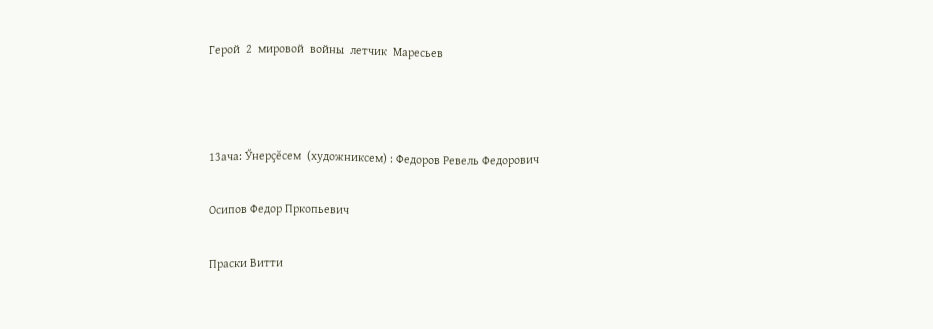Герой  2  мировой  войны  летчик  Маресьев



13ача: Ӳнерҫĕсем  (художниксем) : Федоров Ревель Федорович

Осипов Федор Пркопьевич

Праски Витти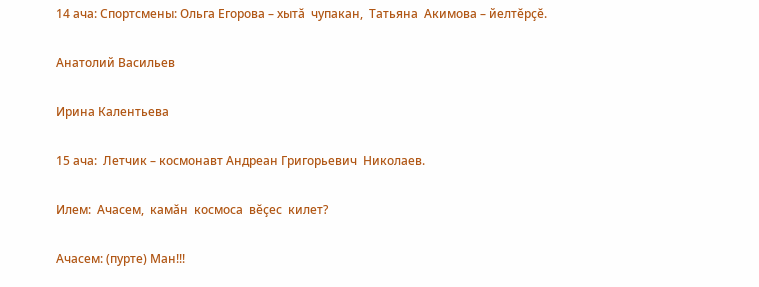14 ача: Спортсмены: Ольга Егорова – хытă  чупакан,  Татьяна  Акимова – йелтĕрҫĕ.

Анатолий Васильев

Ирина Калентьева

15 ача:  Летчик – космонавт Андреан Григорьевич  Николаев.

Илем:  Ачасем,  камăн  космоса  вĕҫес  килет?

Ачасем: (пурте) Ман!!!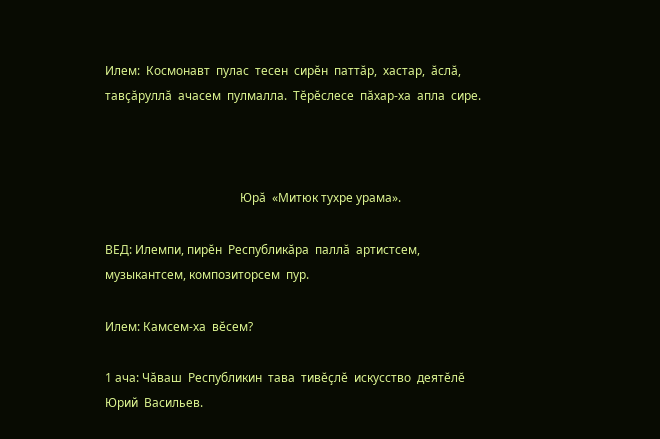Илем:  Космонавт  пулас  тесен  сирĕн  паттăр,  хастар,  ăслă,  тавҫăруллă  ачасем  пулмалла.  Тĕрĕслесе  пăхар-ха  апла  сире.



                                             Юрă  «Митюк тухре урама».

ВЕД: Илемпи, пирĕн  Республикăра  паллă  артистсем,  музыкантсем, композиторсем  пур.

Илем: Камсем-ха  вĕсем?

1 ача: Чăваш  Республикин  тава  тивĕҫлĕ  искусство  деятĕлĕ  Юрий  Васильев.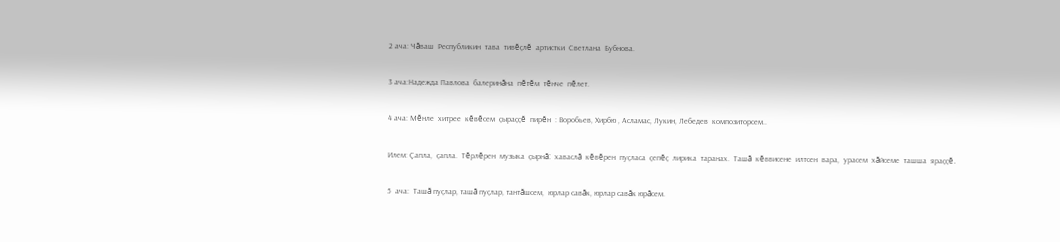2 ача: Чăваш  Республикин  тава  тивĕҫлĕ  артистки  Светлана  Бубнова.

3 ача:Надежда Павлова  балеринăна  пĕтĕм  тĕнче  пĕлет.

4 ача: Мĕнле  хитрее  кĕвĕсем  ҫыраҫҫĕ  пирĕн  : Воробьев, Хирбю , Асламас, Лукин, Лебедев  композиторсем..

Илем: Ҫапла,  ҫапла.  Тĕрлĕрен  музыка  ҫырнă:  хаваслă  кĕвĕрен  пуҫласа  ҫепĕҫ  лирика  таранах.  Ташă  кĕввисене  илтсен  вара,  урасем  хăйсеме  ташша  яраҫҫĕ.

5  ача:  Ташă пуҫлар, ташă пуҫлар, тантăшсем,  юрлар савăк, юрлар савăк юрăсем.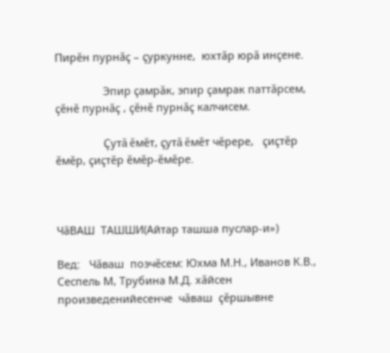Пирĕн пурнăҫ – ҫуркунне,  юхтăр юрă инҫене.

                Эпир ҫамрăк, эпир ҫамрак паттăрсем,  ҫĕнĕ пурнăҫ , ҫĕнĕ пурнăҫ калчисем.

                Ҫутă ĕмĕт, ҫутă ĕмĕт чĕрере,   ҫиҫтĕр ĕмĕр, ҫиҫтĕр ĕмĕр-ĕмĕре.



ЧăВАШ  ТАШШИ(Айтар ташша пуслар-и»)

Вед:   Чăваш  поэчĕсем: Юхма М.Н., Иванов К.В., Сеспель М, Трубина М.Д. хăйсен  произведенийесенче  чăваш  ҫĕршывне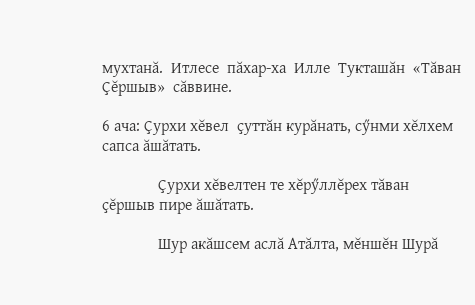мухтанă.  Итлесе  пăхар-ха  Илле  Тукташăн  «Тăван  Ҫĕршыв»  сăввине.

6 ача: Ҫурхи хĕвел  ҫуттăн курăнать, сӳнми хĕлхем сапса ăшăтать.

              Ҫурхи хĕвелтен те хĕрӳллĕрех тăван ҫĕршыв пире ăшăтать.

              Шур акăшсем аслă Атăлта, мĕншĕн Шурă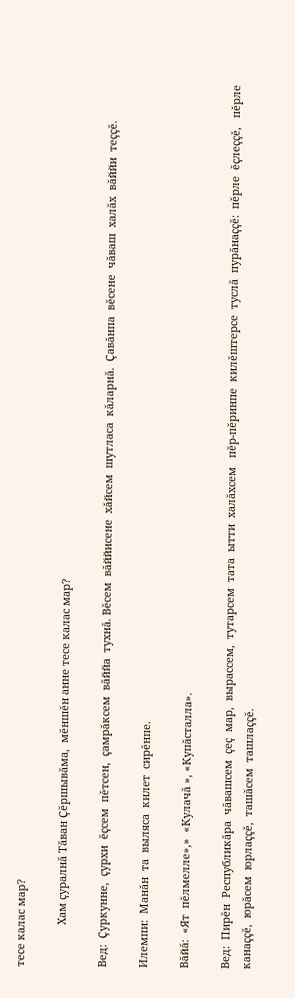тесе калас мар?

              Хам ҫуралнă Тăван Ҫĕршывăма,  мĕншĕн анне тесе калас мар?

Вед:  Ҫуркунне,  ҫурхи  ĕҫсем  пĕтсен,  ҫамрăксем  вăййа  тухнă. Вĕсем  вăййисене  хăйсем  шутласа  кăларнă.  Ҫавăнпа  вĕсене  чăваш  халăх  вăййи  теҫҫĕ.

Илемпи:  Манăн  та  выляса  килет  сирĕнпе.

Вăйă:  «Ят  пĕлмелле»,»  «Кулачă », «Купăсталла».

Вед:  Пирĕн  Республикăра  чăвашсем  ҫеҫ  мар,  вырассем,  тутарсем  тата  ытти  халăхсем   пĕр-пĕринпе  килĕштерсе  туслă  пурăнаҫҫĕ:  пĕрле  ĕҫлеҫҫĕ,   пĕрле  канаҫҫĕ,  юрăсем  юрлаҫҫĕ,  ташăсем  ташлаҫҫĕ.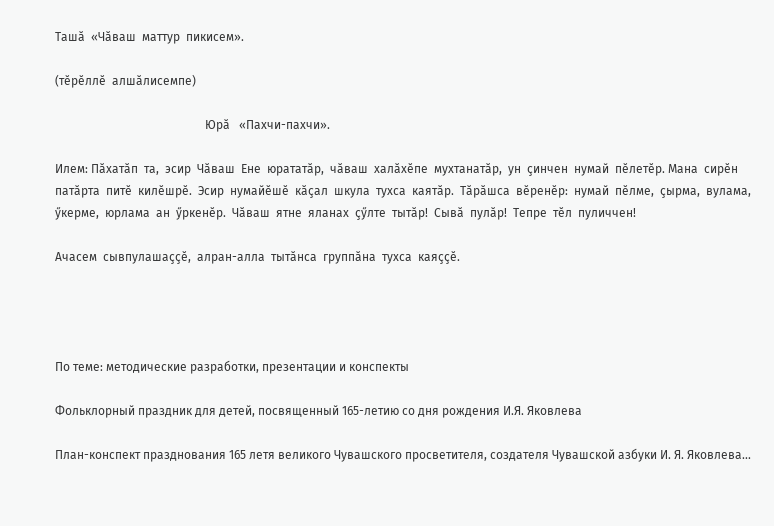Ташă  «Чăваш  маттур  пикисем».

(тĕрĕллĕ  алшăлисемпе)

                                                  Юрă   «Пахчи-пахчи».

Илем: Пăхатăп  та,  эсир  Чăваш  Ене  юрататăр,  чăваш  халăхĕпе  мухтанатăр,  ун  ҫинчен  нумай  пĕлетĕр. Мана  сирĕн  патăрта  питĕ  килĕшрĕ.  Эсир  нумайĕшĕ  кăҫал  шкула  тухса  каятăр.  Тăрăшса  вĕренĕр:  нумай  пĕлме,  ҫырма,  вулама,  ӳкерме,  юрлама  ан  ӳркенĕр.  Чăваш  ятне  яланах  ҫӳлте  тытăр!  Сывă  пулăр!  Тепре  тĕл  пуличчен!

Ачасем  сывпулашаҫҫĕ,  алран-алла  тытăнса  группăна  тухса  каяҫҫĕ.




По теме: методические разработки, презентации и конспекты

Фольклорный праздник для детей, посвященный 165-летию со дня рождения И.Я. Яковлева

План-конспект празднования 165 летя великого Чувашского просветителя, создателя Чувашской азбуки И. Я. Яковлева...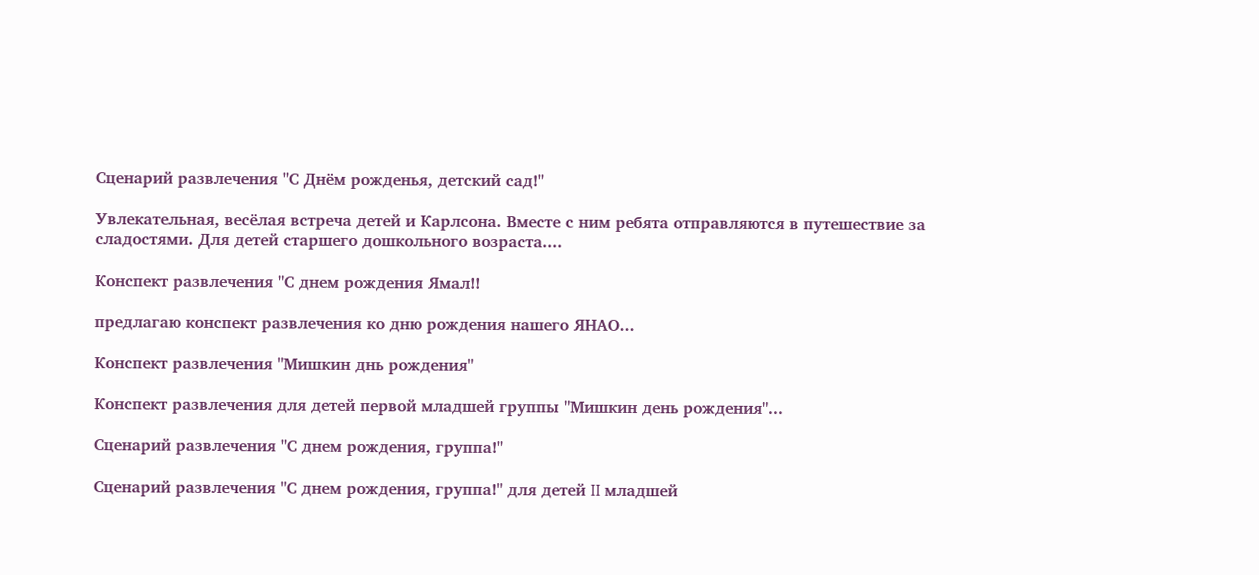Сценарий развлечения "С Днём рожденья, детский сад!"

Увлекательная, весёлая встреча детей и Карлсона. Вместе с ним ребята отправляются в путешествие за сладостями. Для детей старшего дошкольного возраста....

Конспект развлечения "С днем рождения Ямал!!

предлагаю конспект развлечения ко дню рождения нашего ЯНАО...

Конспект развлечения "Мишкин днь рождения"

Конспект развлечения для детей первой младшей группы "Мишкин день рождения"...

Сценарий развлечения "С днем рождения, группа!"

Сценарий развлечения "С днем рождения, группа!" для детей II младшей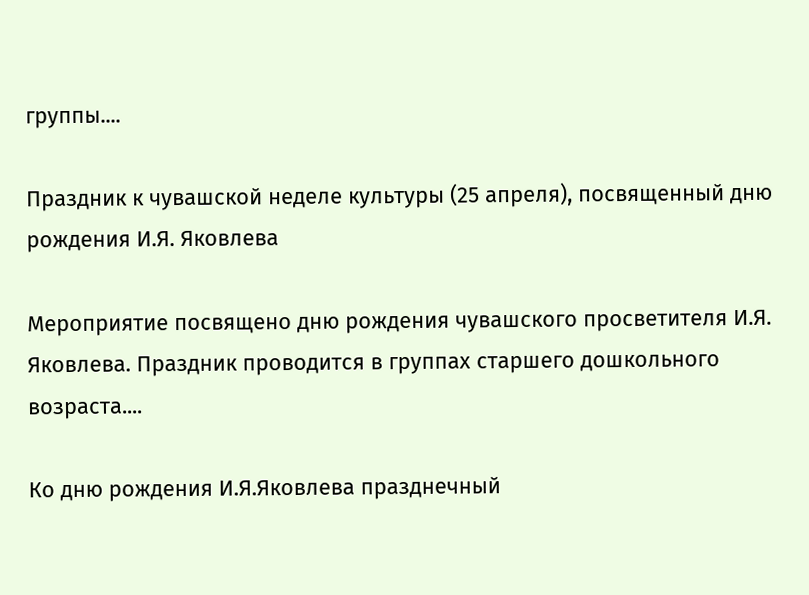группы....

Праздник к чувашской неделе культуры (25 апреля), посвященный дню рождения И.Я. Яковлева

Мероприятие посвящено дню рождения чувашского просветителя И.Я. Яковлева. Праздник проводится в группах старшего дошкольного возраста....

Ко дню рождения И.Я.Яковлева празднечный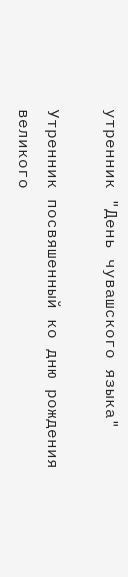утренник "День чувашского языка"

Утренник посвяшенный ко дню рождения великого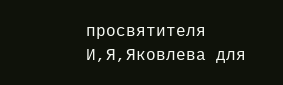просвятителя И,Я,Яковлева для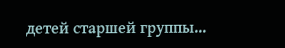детей старшей группы...